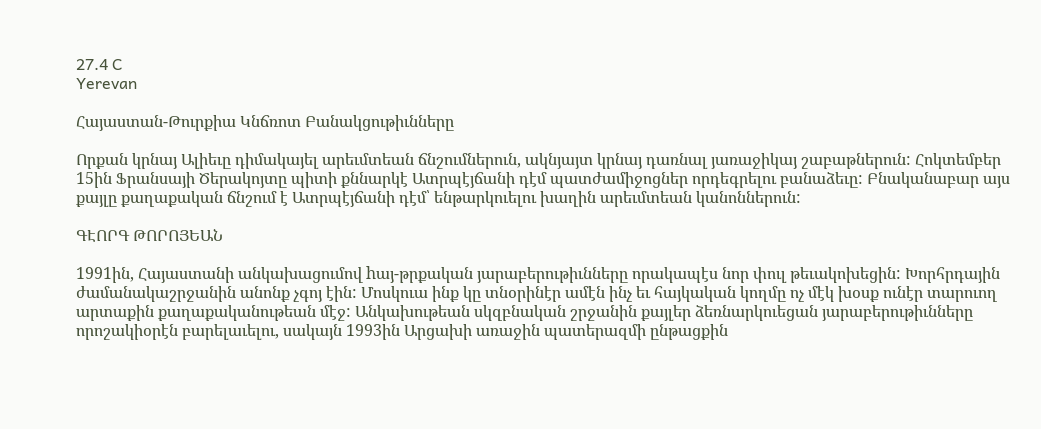27.4 C
Yerevan

Հայաստան-Թուրքիա Կնճռոտ Բանակցութիւնները

Որքան կրնայ Ալիեւը դիմակայել արեւմտեան ճնշումներուն, ակնյայտ կրնայ դառնալ յառաջիկայ շաբաթներուն: Հոկտեմբեր 15ին Ֆրանսայի Ծերակոյտը պիտի քննարկէ Ատրպէյճանի դէմ պատժամիջոցներ որդեգրելու բանաձեւը: Բնականաբար այս քայլը քաղաքական ճնշում է Ատրպէյճանի դէմ՝ ենթարկուելու խաղին արեւմտեան կանոններուն:

ԳԷՈՐԳ ԹՈՐՈՅԵԱՆ

1991ին, Հայաստանի անկախացումով hայ-թրքական յարաբերութիւնները որակապէս նոր փուլ թեւակոխեցին: Խորհրդային ժամանակաշրջանին անոնք չգոյ էին: Մոսկուա ինք կը տնօրինէր ամէն ինչ եւ հայկական կողմը ոչ մէկ խօսք ունէր տարուող արտաքին քաղաքականութեան մէջ: Անկախութեան սկզբնական շրջանին քայլեր ձեռնարկուեցան յարաբերութիւնները որոշակիօրէն բարելաւելու, սակայն 1993ին Արցախի առաջին պատերազմի ընթացքին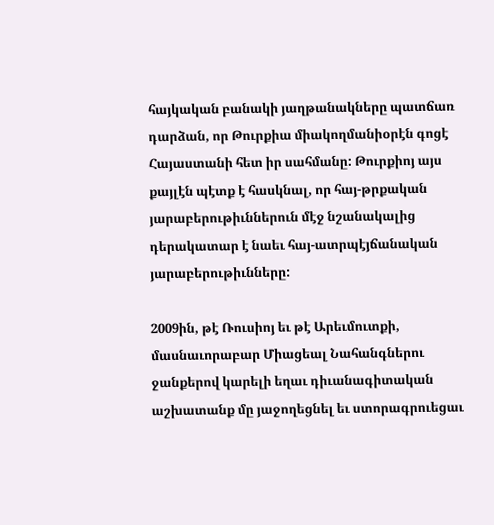հայկական բանակի յաղթանակները պատճառ դարձան, որ Թուրքիա միակողմանիօրէն գոցէ Հայաստանի հետ իր սահմանը: Թուրքիոյ այս քայլէն պէտք է հասկնալ, որ հայ-թրքական յարաբերութիւններուն մէջ նշանակալից դերակատար է նաեւ հայ-ատրպէյճանական յարաբերութիւնները:

2009ին, թէ Ռուսիոյ եւ թէ Արեւմուտքի, մասնաւորաբար Միացեալ Նահանգներու ջանքերով կարելի եղաւ դիւանագիտական աշխատանք մը յաջողեցնել եւ ստորագրուեցաւ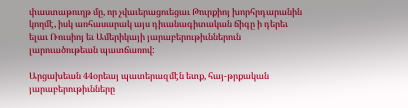փաստաթուղթ մը, որ չվաւերացուեցաւ Թուրքիոյ խորհրդարանին կողմէ, իսկ առհասարակ այս դիւանագիտական ճիգը ի դերեւ ելաւ Ռուսիոյ եւ Ամերիկայի յարաբերութիւններուն լարուածութեան պատճառով:

Արցախեան 44օրեայ պատերազմէն ետք, հայ-թրքական յարաբերութիւնները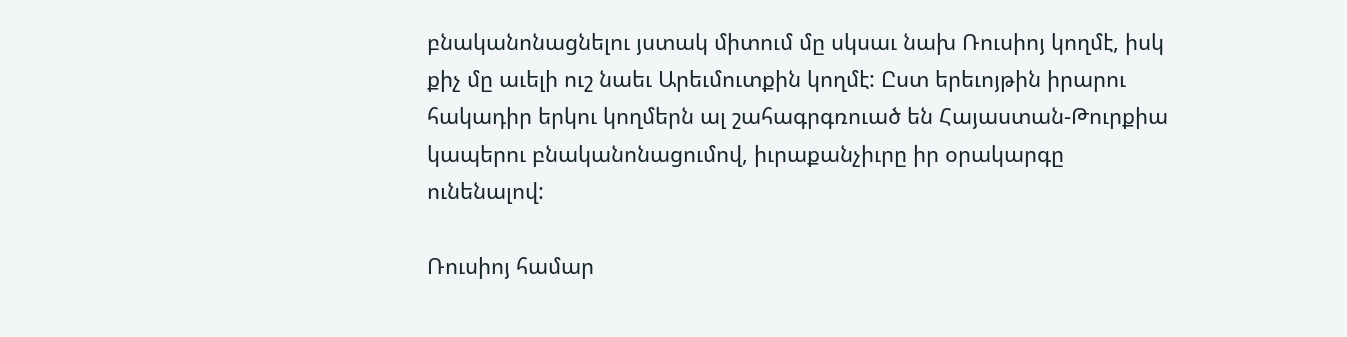բնականոնացնելու յստակ միտում մը սկսաւ նախ Ռուսիոյ կողմէ, իսկ քիչ մը աւելի ուշ նաեւ Արեւմուտքին կողմէ: Ըստ երեւոյթին իրարու հակադիր երկու կողմերն ալ շահագրգռուած են Հայաստան-Թուրքիա կապերու բնականոնացումով, իւրաքանչիւրը իր օրակարգը ունենալով:

Ռուսիոյ համար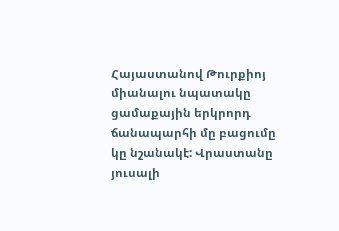Հայաստանով Թուրքիոյ միանալու նպատակը ցամաքային երկրորդ ճանապարհի մը բացումը կը նշանակէ: Վրաստանը յուսալի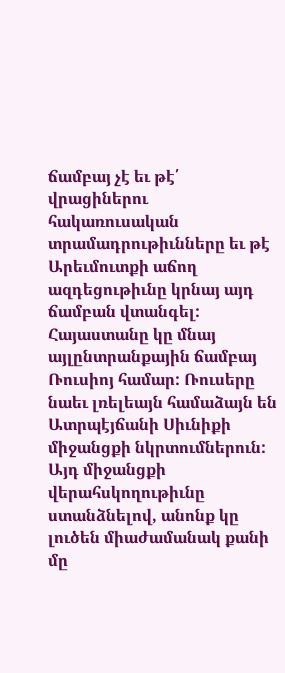ճամբայ չէ եւ թէ՛ վրացիներու հակառուսական տրամադրութիւնները եւ թէ Արեւմուտքի աճող ազդեցութիւնը կրնայ այդ ճամբան վտանգել: Հայաստանը կը մնայ այլընտրանքային ճամբայ Ռուսիոյ համար: Ռուսերը նաեւ լռելեայն համաձայն են Ատրպէյճանի Սիւնիքի միջանցքի նկրտումներուն: Այդ միջանցքի վերահսկողութիւնը ստանձնելով, անոնք կը լուծեն միաժամանակ քանի մը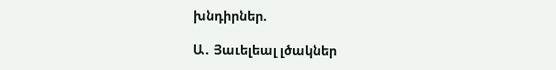խնդիրներ.

Ա․ Յաւելեալ լծակներ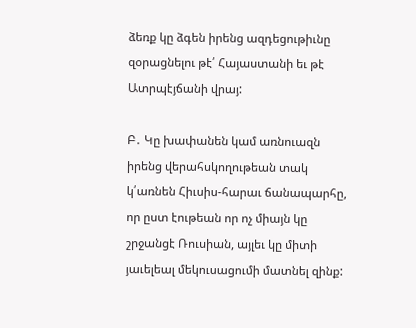ձեռք կը ձգեն իրենց ազդեցութիւնը զօրացնելու թէ՛ Հայաստանի եւ թէ Ատրպէյճանի վրայ:

Բ․ Կը խափանեն կամ առնուազն իրենց վերահսկողութեան տակ կ՛առնեն Հիւսիս-հարաւ ճանապարհը, որ ըստ էութեան որ ոչ միայն կը շրջանցէ Ռուսիան, այլեւ կը միտի յաւելեալ մեկուսացումի մատնել զինք: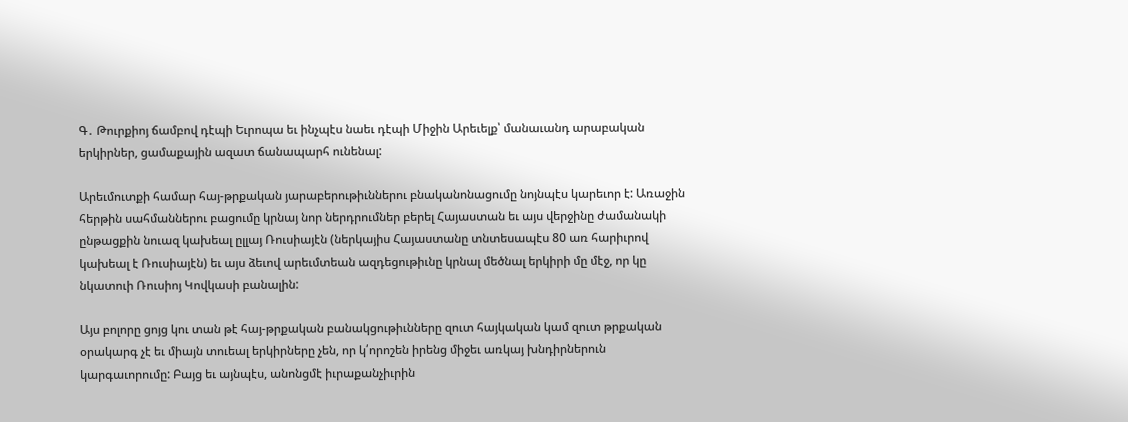Գ․ Թուրքիոյ ճամբով դէպի Եւրոպա եւ ինչպէս նաեւ դէպի Միջին Արեւելք՝ մանաւանդ արաբական երկիրներ, ցամաքային ազատ ճանապարհ ունենալ:

Արեւմուտքի համար հայ-թրքական յարաբերութիւններու բնականոնացումը նոյնպէս կարեւոր է: Առաջին հերթին սահմաններու բացումը կրնայ նոր ներդրումներ բերել Հայաստան եւ այս վերջինը ժամանակի ընթացքին նուազ կախեալ ըլլայ Ռուսիայէն (ներկայիս Հայաստանը տնտեսապէս 80 առ հարիւրով կախեալ է Ռուսիայէն) եւ այս ձեւով արեւմտեան ազդեցութիւնը կրնալ մեծնալ երկիրի մը մէջ, որ կը նկատուի Ռուսիոյ Կովկասի բանալին:

Այս բոլորը ցոյց կու տան թէ հայ-թրքական բանակցութիւնները զուտ հայկական կամ զուտ թրքական օրակարգ չէ եւ միայն տուեալ երկիրները չեն, որ կ՛որոշեն իրենց միջեւ առկայ խնդիրներուն կարգաւորումը: Բայց եւ այնպէս, անոնցմէ իւրաքանչիւրին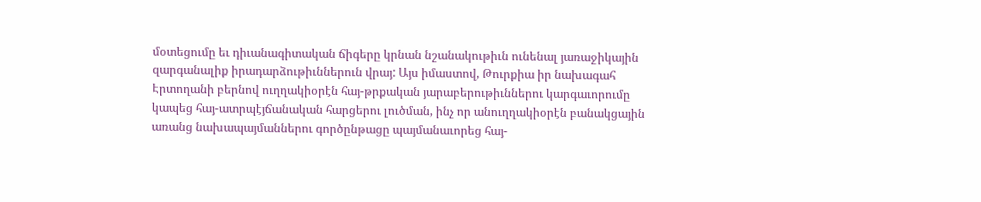մօտեցումը եւ դիւանագիտական ճիգերը կրնան նշանակութիւն ունենալ յառաջիկային զարգանալիք իրադարձութիւններուն վրայ: Այս իմաստով, Թուրքիա իր նախագահ Էրտողանի բերնով ուղղակիօրէն հայ-թրքական յարաբերութիւններու կարգաւորումը կապեց հայ-ատրպէյճանական հարցերու լուծման, ինչ որ անուղղակիօրէն բանակցային առանց նախապայմաններու գործընթացը պայմանաւորեց հայ-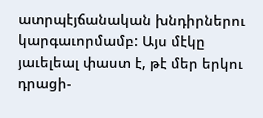ատրպէյճանական խնդիրներու կարգաւորմամբ: Այս մէկը յաւելեալ փաստ է, թէ մեր երկու դրացի-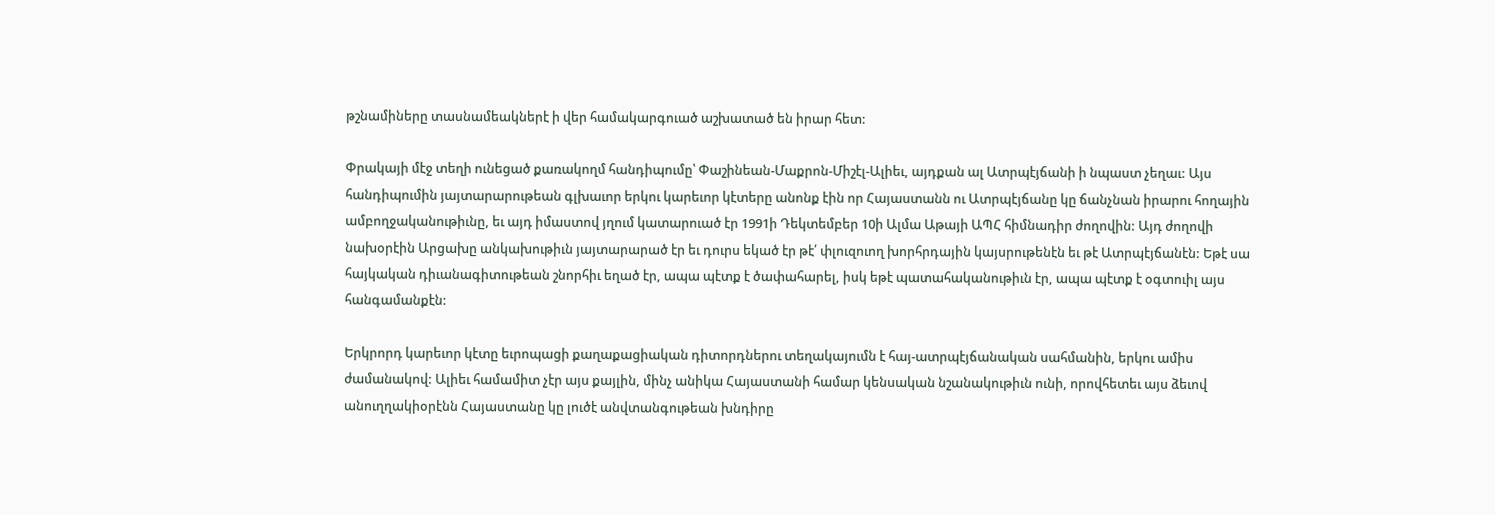թշնամիները տասնամեակներէ ի վեր համակարգուած աշխատած են իրար հետ:

Փրակայի մէջ տեղի ունեցած քառակողմ հանդիպումը՝ Փաշինեան-Մաքրոն-Միշէլ-Ալիեւ, այդքան ալ Ատրպէյճանի ի նպաստ չեղաւ: Այս հանդիպումին յայտարարութեան գլխաւոր երկու կարեւոր կէտերը անոնք էին որ Հայաստանն ու Ատրպէյճանը կը ճանչնան իրարու հողային ամբողջականութիւնը, եւ այդ իմաստով յղում կատարուած էր 1991ի Դեկտեմբեր 10ի Ալմա Աթայի ԱՊՀ հիմնադիր ժողովին: Այդ ժողովի նախօրէին Արցախը անկախութիւն յայտարարած էր եւ դուրս եկած էր թէ՛ փլուզուող խորհրդային կայսրութենէն եւ թէ Ատրպէյճանէն: Եթէ սա հայկական դիւանագիտութեան շնորհիւ եղած էր, ապա պէտք է ծափահարել, իսկ եթէ պատահականութիւն էր, ապա պէտք է օգտուիլ այս հանգամանքէն:

Երկրորդ կարեւոր կէտը եւրոպացի քաղաքացիական դիտորդներու տեղակայումն է հայ-ատրպէյճանական սահմանին, երկու ամիս ժամանակով: Ալիեւ համամիտ չէր այս քայլին, մինչ անիկա Հայաստանի համար կենսական նշանակութիւն ունի, որովհետեւ այս ձեւով անուղղակիօրէնն Հայաստանը կը լուծէ անվտանգութեան խնդիրը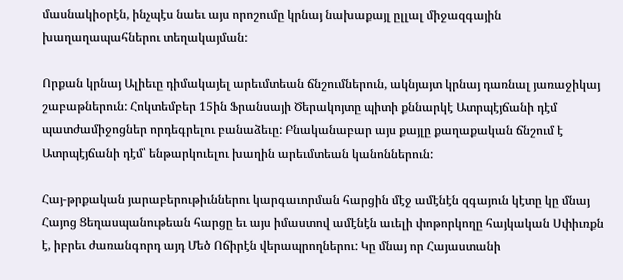մասնակիօրէն, ինչպէս նաեւ այս որոշումը կրնայ նախաքայլ ըլլալ միջազգային խաղաղապահներու տեղակայման:

Որքան կրնայ Ալիեւը դիմակայել արեւմտեան ճնշումներուն, ակնյայտ կրնայ դառնալ յառաջիկայ շաբաթներուն: Հոկտեմբեր 15ին Ֆրանսայի Ծերակոյտը պիտի քննարկէ Ատրպէյճանի դէմ պատժամիջոցներ որդեգրելու բանաձեւը: Բնականաբար այս քայլը քաղաքական ճնշում է Ատրպէյճանի դէմ՝ ենթարկուելու խաղին արեւմտեան կանոններուն:

Հայ-թրքական յարաբերութիւններու կարգաւորման հարցին մէջ ամէնէն զգայուն կէտը կը մնայ Հայոց Ցեղասպանութեան հարցը եւ այս իմաստով ամէնէն աւելի փոթորկողը հայկական Սփիւռքն է, իբրեւ ժառանգորդ այդ Մեծ Ոճիրէն վերապրողներու: Կը մնայ որ Հայաստանի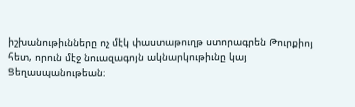իշխանութիւնները ոչ մէկ փաստաթուղթ ստորագրեն Թուրքիոյ հետ, որուն մէջ նուազագոյն ակնարկութիւնը կայ Ցեղասպանութեան։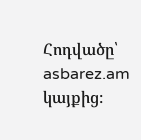Հոդվածը՝ asbarez.am կայքից։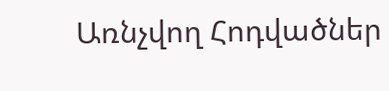Առնչվող Հոդվածներ